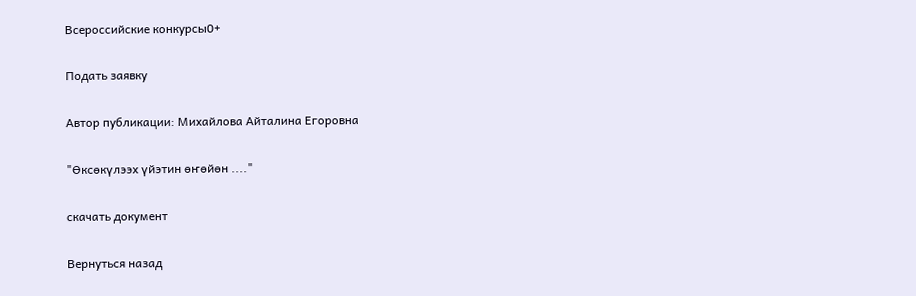Всероссийские конкурсы0+

Подать заявку

Автор публикации: Михайлова Айталина Егоровна

"Өксөкүлээх үйэтин өҥөйөн ...."

скачать документ

Вернуться назад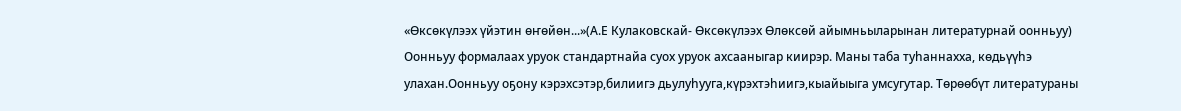«Өксөкүлээх үйэтин өҥөйөн...»(А.Е Кулаковскай- Өксөкүлээх Өлөксөй айымньыларынан литературнай оонньуу) Оонньуу формалаах уруок стандартнайа суох уруок ахсааныгар киирэр. Маны таба туһаннахха, көдьүүһэ улахан.Оонньуу оҕону кэрэхсэтэр,билиигэ дьулуһууга,күрэхтэһиигэ,кыайыыга умсугутар. Төрөөбүт литератураны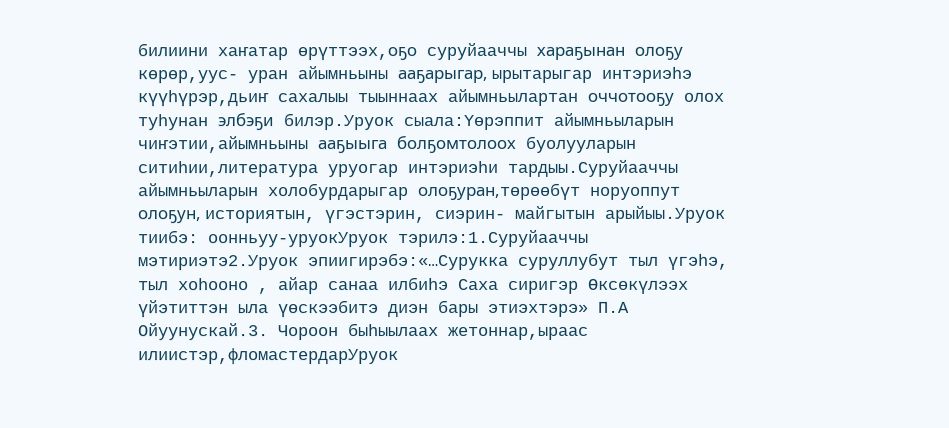билиини хаҥатар өрүттээх,оҕо суруйааччы хараҕынан олоҕу көрөр,уус- уран айымньыны ааҕарыгар, ырытарыгар интэриэһэ күүһүрэр,дьиҥ сахалыы тыыннаах айымньылартан оччотооҕу олох туһунан элбэҕи билэр.Уруок сыала:Үөрэппит айымньыларын чиҥэтии,айымньыны ааҕыыга болҕомтолоох буолууларын ситиһии,литература уруогар интэриэһи тардыы.Суруйааччы айымньыларын холобурдарыгар олоҕуран,төрөөбүт норуоппут олоҕун, историятын, үгэстэрин, сиэрин- майгытын арыйыы.Уруок тиибэ: оонньуу-уруокУруок тэрилэ:1.Суруйааччы мэтириэтэ2.Уруок эпиигирэбэ:«…Сурукка суруллубут тыл үгэһэ, тыл хоһооно , айар санаа илбиһэ Саха сиригэр Өксөкүлээх үйэтиттэн ыла үөскээбитэ диэн бары этиэхтэрэ» П.А Ойуунускай.3. Чороон быһыылаах жетоннар,ыраас илиистэр,фломастердарУруок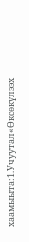хаамыыта:1.Учуутал«Өксөкүлээх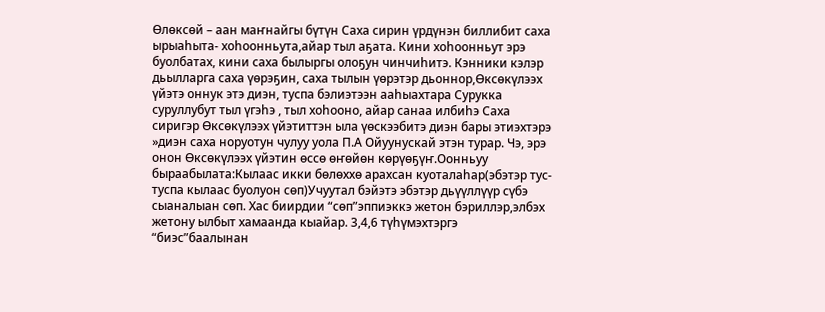Өлөксөй – аан маҥнайгы бүтүн Саха сирин үрдүнэн биллибит саха ырыаһыта- хоһоонньута,айар тыл аҕата. Кини хоһоонньут эрэ буолбатах, кини саха былыргы олоҕун чинчиһитэ. Кэнники кэлэр дьылларга саха үөрэҕин, саха тылын үөрэтэр дьоннор,Өксөкүлээх үйэтэ оннук этэ диэн, туспа бэлиэтээн ааһыахтара Сурукка суруллубут тыл үгэһэ , тыл хоһооно, айар санаа илбиһэ Саха сиригэр Өксөкүлээх үйэтиттэн ыла үөскээбитэ диэн бары этиэхтэрэ »диэн саха норуотун чулуу уола П.А Ойуунускай этэн турар. Чэ, эрэ онон Өксөкүлээх үйэтин өссө өҥөйөн көрүөҕүҥ.Оонньуу быраабылата:Кылаас икки бөлөххө арахсан куоталаһар(эбэтэр тус-туспа кылаас буолуон сөп)Учуутал бэйэтэ эбэтэр дьүүллүүр сүбэ сыаналыан сөп. Хас биирдии “сөп”эппиэккэ жетон бэриллэр,элбэх жетону ылбыт хамаанда кыайар. 3,4,6 түһүмэхтэргэ “биэс”баалынан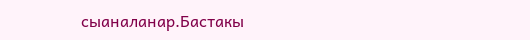сыаналанар.Бастакы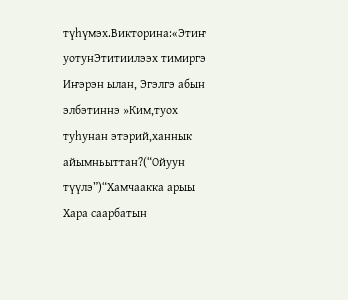түһүмэх.Викторина:«Этиҥ уотунЭтитиилээх тимиргэ Иҥэрэн ылан, Эгэлгэ абын элбэтиннэ »Ким,туох туһунан этэрий,ханнык айымньыттан?(“Ойуун түүлэ”)“Хамчаакка арыы Хара саарбатын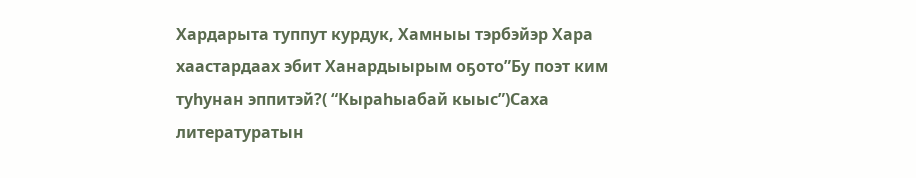Хардарыта туппут курдук, Хамныы тэрбэйэр Хара хаастардаах эбит Ханардыырым оҕото”Бу поэт ким туһунан эппитэй?( “Кыраһыабай кыыс”)Саха литературатын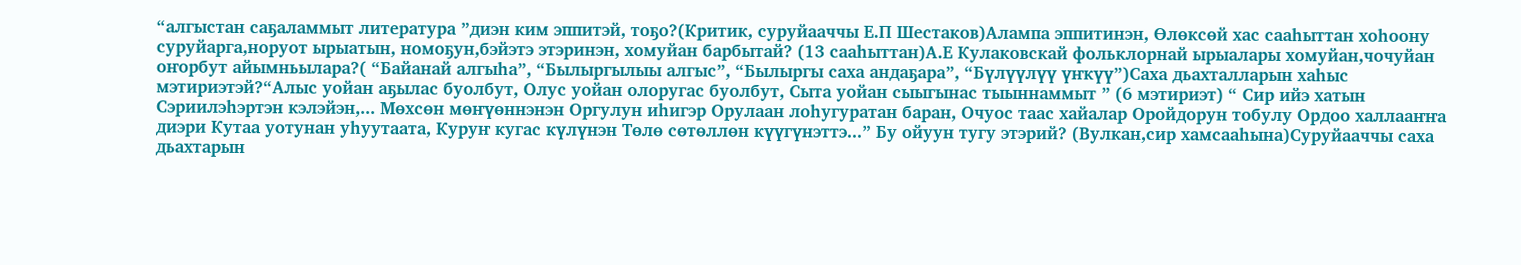“алгыстан саҕаламмыт литература ”диэн ким эппитэй, тоҕо?(Критик, суруйааччы Е.П Шестаков)Алампа эппитинэн, Өлөксөй хас сааһыттан хоһоону суруйарга,норуот ырыатын, номоҕун,бэйэтэ этэринэн, хомуйан барбытай? (13 сааһыттан)А.Е Кулаковскай фольклорнай ырыалары хомуйан,чочуйан оҥорбут айымньылара?( “Байанай алгыһа”, “Былыргылыы алгыс”, “Былыргы саха андаҕара”, “Бүлүүлүү үҥкүү”)Саха дьахталларын хаһыс мэтириэтэй?“Алыс уойан аҕылас буолбут, Олус уойан олоругас буолбут, Сыта уойан сыыгынас тыыннаммыт ” (6 мэтириэт) “ Сир ийэ хатын Сэриилэһэртэн кэлэйэн,... Мөхсөн мөҥүөннэнэн Оргулун иһигэр Орулаан лоһугуратан баран, Очуос таас хайалар Оройдорун тобулу Ордоо халлааҥҥа диэри Кутаа уотунан уһуутаата, Куруҥ кугас күлүнэн Төлө сөтөллөн күүгүнэттэ...” Бу ойуун тугу этэрий? (Вулкан,сир хамсааһына)Суруйааччы саха дьахтарын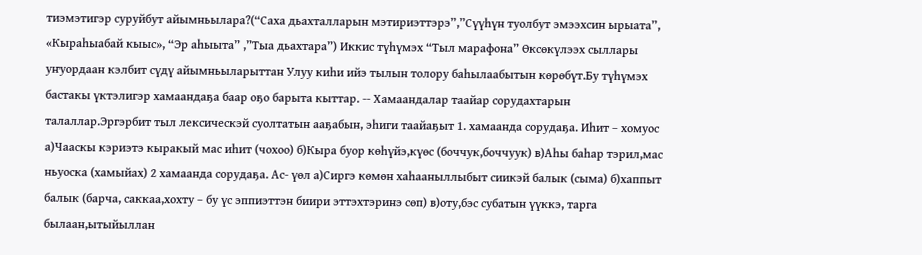тиэмэтигэр суруйбут айымньылара?(“Саха дьахталларын мэтириэттэрэ”,”Сүүһүн туолбут эмээхсин ырыата”, «Кыраһыабай кыыс», “Эр аһыыта” ,”Тыа дьахтара”) Иккис түһүмэх “Тыл марафона” Өксөкүлээх сыллары уҥуордаан кэлбит сүдү айымньыларыттан Улуу киһи ийэ тылын толору баһылаабытын көрөбүт.Бу түһүмэх бастакы үктэлигэр хамаандаҕа баар оҕо барыта кыттар. -- Хамаандалар таайар сорудахтарын талаллар.Эргэрбит тыл лексическэй суолтатын ааҕабын, эһиги таайаҕыт 1. хамаанда сорудаҕа. Иһит – хомуос а)Чааскы кэриэтэ кыракый мас иһит (чохоо) б)Кыра буор көһүйэ,күөс (боччук,боччуук) в)Аһы баһар тэрил,мас ньуоска (хамыйах) 2 хамаанда сорудаҕа. Ас- үөл а)Сиргэ көмөн хаһааныллыбыт сиикэй балык (сыма) б)хаппыт балык (барча, саккаа,хохту – бу үс эппиэттэн биири эттэхтэринэ сөп) в)оту,бэс субатын үүккэ, тарга былаан,ытыйыллан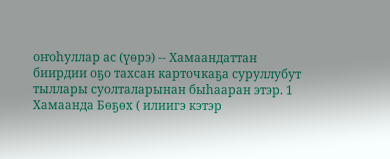оҥоһуллар ас (үөрэ) -- Хамаандаттан биирдии оҕо тахсан карточкаҕа суруллубут тыллары суолталарынан быһааран этэр. 1 Хамаанда Бөҕөх ( илиигэ кэтэр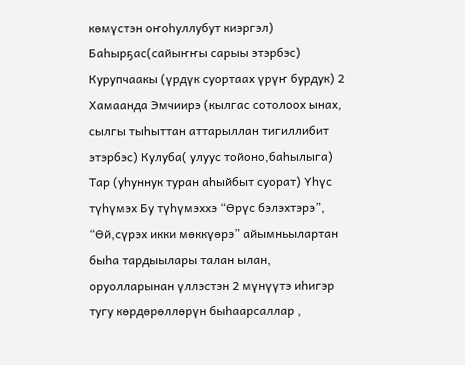көмүстэн оҥоһуллубут киэргэл) Баһырҕас(сайыҥҥы сарыы этэрбэс) Курупчаакы (үрдүк суортаах үрүҥ бурдук) 2 Хамаанда Эмчиирэ (кылгас сотолоох ынах, сылгы тыһыттан аттарыллан тигиллибит этэрбэс) Кулуба( улуус тойоно,баһылыга) Тар (уһуннук туран аһыйбыт суорат) Үһүс түһүмэх Бу түһүмэххэ “Өрүс бэлэхтэрэ”, “Өй,сүрэх икки мөккүөрэ” айымньылартан быһа тардыылары талан ылан, оруолларынан үллэстэн 2 мүнүүтэ иһигэр тугу көрдөрөллөрүн быһаарсаллар ,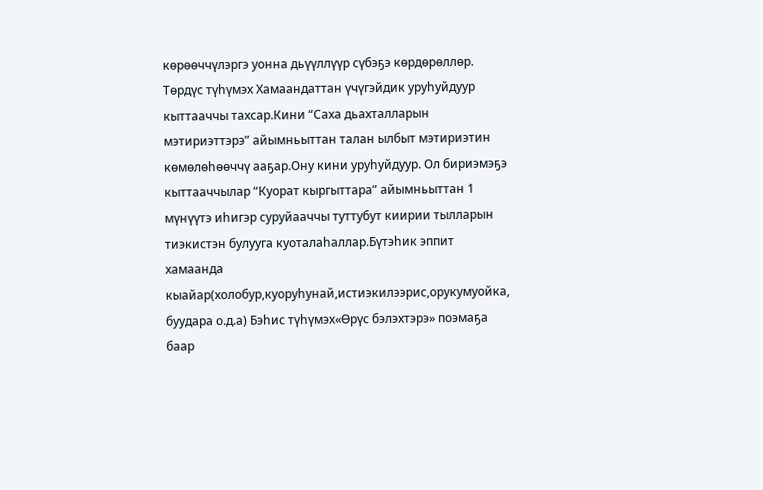көрөөччүлэргэ уонна дьүүллүүр сүбэҕэ көрдөрөллөр. Төрдүс түһүмэх Хамаандаттан үчүгэйдик уруһуйдуур кыттааччы тахсар.Кини “Саха дьахталларын мэтириэттэрэ” айымньыттан талан ылбыт мэтириэтин көмөлөһөөччү ааҕар.Ону кини уруһуйдуур. Ол бириэмэҕэ кыттааччылар “Куорат кыргыттара” айымньыттан 1 мүнүүтэ иһигэр суруйааччы туттубут киирии тылларын тиэкистэн булууга куоталаһаллар.Бүтэһик эппит хамаанда кыайар(холобур,куоруһунай,истиэкилээрис,орукумуойка, буудара о.д.а) Бэһис түһүмэх«Өрүс бэлэхтэрэ» поэмаҕа баар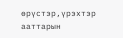өрүстэр,үрэхтэр ааттарын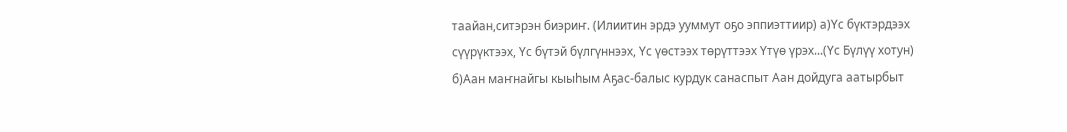таайан,ситэрэн биэриҥ. (Илиитин эрдэ ууммут оҕо эппиэттиир) а)Үс бүктэрдээх сүүрүктээх, Үс бүтэй бүлгүннээх, Үс үөстээх төрүттээх Үтүө үрэх...(Үс Бүлүү хотун) б)Аан маҥнайгы кыыһым Аҕас-балыс курдук санаспыт Аан дойдуга аатырбыт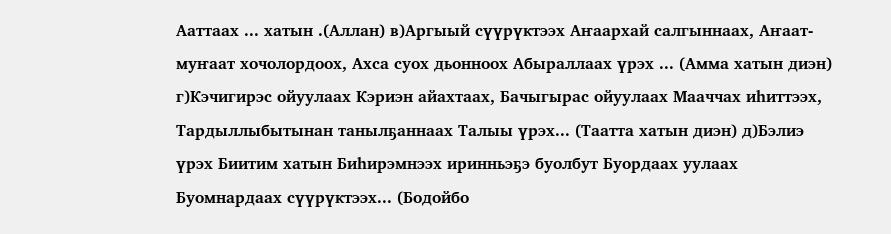Ааттаах ... хатын .(Аллан) в)Аргыый сүүрүктээх Аҥаархай салгыннаах, Аҥаат- муҥаат хочолордоох, Ахса суох дьонноох Абыраллаах үрэх ... (Амма хатын диэн) г)Кэчигирэс ойуулаах Кэриэн айахтаах, Бачыгырас ойуулаах Мааччах иһиттээх, Тардыллыбытынан танылҕаннаах Талыы үрэх... (Таатта хатын диэн) д)Бэлиэ үрэх Биитим хатын Биһирэмнээх иринньэҕэ буолбут Буордаах уулаах Буомнардаах сүүрүктээх... (Бодойбо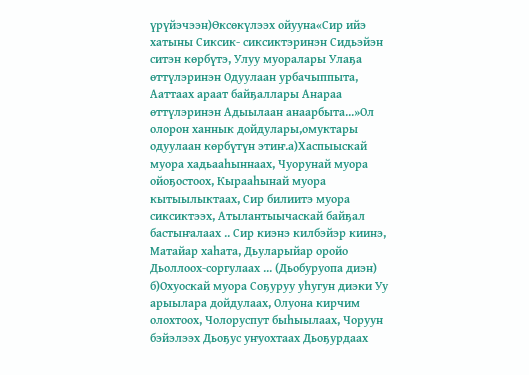үрүйэчээн)Өксөкүлээх ойууна«Сир ийэ хатыны Сиксик- сиксиктэринэн Сидьэйэн ситэн көрбүтэ, Улуу муоралары Улаҕа өттүлэринэн Одуулаан урбачыппыта, Ааттаах араат байҕаллары Анараа өттүлэринэн Адыылаан анаарбыта...»Ол олорон ханнык дойдулары,омуктары одуулаан көрбүтүн этиҥ.а)Хаспыыскай муора хадьааһыннаах, Чуорунай муора ойоҕостоох, Кырааһынай муора кытыылыктаах, Сир билиитэ муора сиксиктээх, Атылантыычаскай байҕал бастыҥалаах .. Сир киэнэ килбэйэр киинэ, Матайар хаһата, Дьуларыйар оройо Дьоллоох-соргулаах ... (Дьобуруопа диэн) б)Охуоскай муора Соҕуруу уһугун диэки Уу арыылара дойдулаах, Олуона кирчим олохтоох, Чолоруспут быһыылаах, Чоруун бэйэлээх Дьоҕус уҥуохтаах Дьоҕурдаах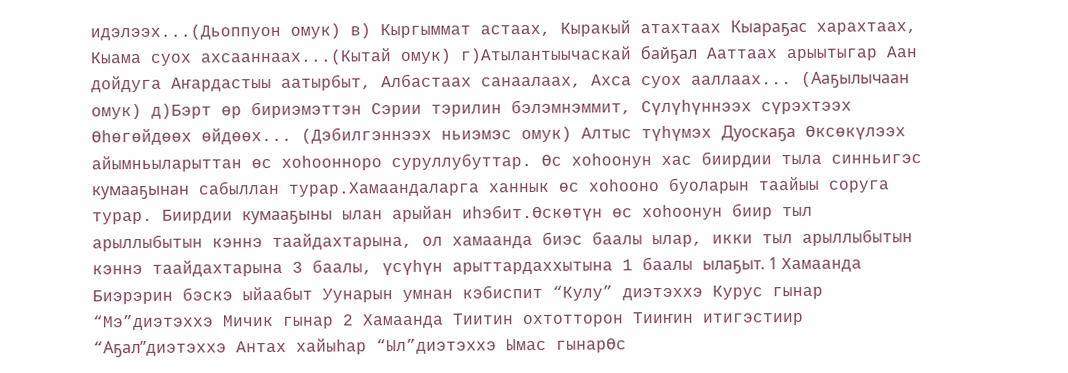идэлээх...(Дьоппуон омук) в) Кыргыммат астаах, Кыракый атахтаах Кыараҕас харахтаах, Кыама суох ахсааннаах...(Кытай омук) г)Атылантыычаскай байҕал Ааттаах арыытыгар Аан дойдуга Аҥардастыы аатырбыт, Албастаах санаалаах, Ахса суох ааллаах... (Ааҕылычаан омук) д)Бэрт өр бириэмэттэн Сэрии тэрилин бэлэмнэммит, Сүлүһүннээх сүрэхтээх Өһөгөйдөөх өйдөөх... (Дэбилгэннээх ньиэмэс омук) Алтыс түһүмэх Дуоскаҕа Өксөкүлээх айымньыларыттан өс хоһоонноро суруллубуттар. Өс хоһоонун хас биирдии тыла синньигэс кумааҕынан сабыллан турар.Хамаандаларга ханнык өс хоһооно буоларын таайыы соруга турар. Биирдии кумааҕыны ылан арыйан иһэбит.Өскөтүн өс хоһоонун биир тыл арыллыбытын кэннэ таайдахтарына, ол хамаанда биэс баалы ылар, икки тыл арыллыбытын кэннэ таайдахтарына 3 баалы, үсүһүн арыттардаххытына 1 баалы ылаҕыт. 1 Хамаанда Биэрэрин бэскэ ыйаабыт Уунарын умнан кэбиспит “Кулу” диэтэххэ Курус гынар “Мэ”диэтэххэ Мичик гынар 2 Хамаанда Тиитин охтотторон Тииҥин итигэстиир “Аҕал”диэтэххэ Антах хайыһар “Ыл”диэтэххэ Ымас гынарӨс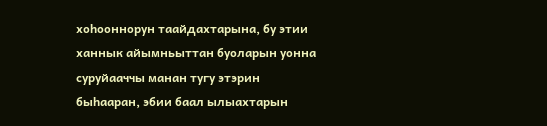хоһооннорун таайдахтарына, бу этии ханнык айымньыттан буоларын уонна суруйааччы манан тугу этэрин быһааран, эбии баал ылыахтарын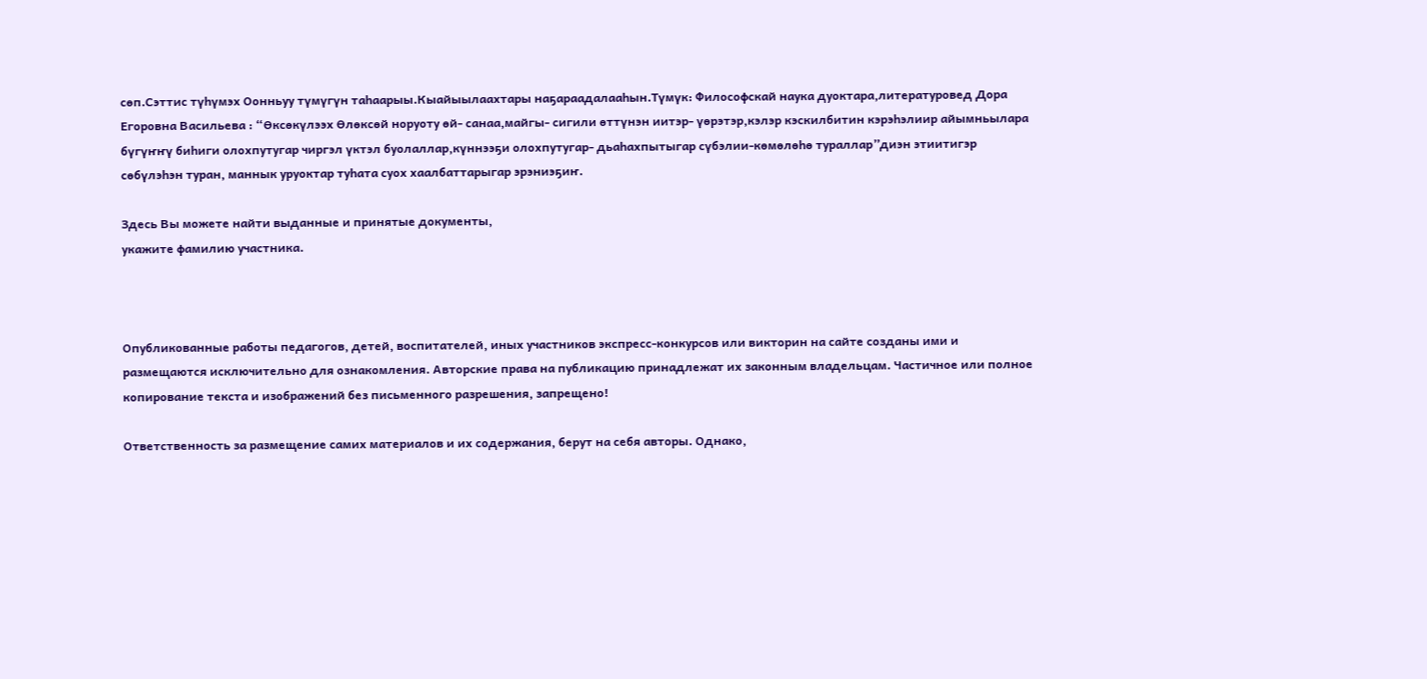сөп.Сэттис түһүмэх Оонньуу түмүгүн таһаарыы.Кыайыылаахтары наҕараадалааһын.Түмүк: Философскай наука дуоктара,литературовед Дора Егоровна Васильева : “Өксөкүлээх Өлөксөй норуоту өй- санаа,майгы- сигили өттүнэн иитэр- үөрэтэр,кэлэр кэскилбитин кэрэһэлиир айымньылара бүгүҥҥү биһиги олохпутугар чиргэл үктэл буолаллар,күннээҕи олохпутугар- дьаһахпытыгар сүбэлии-көмөлөһө тураллар”диэн этиитигэр сөбүлэһэн туран, маннык уруоктар туһата суох хаалбаттарыгар эрэниэҕиҥ.

Здесь Вы можете найти выданные и принятые документы,
укажите фамилию участника.



Опубликованные работы педагогов, детей, воспитателей, иных участников экспресс-конкурсов или викторин на сайте созданы ими и размещаются исключительно для ознакомления. Авторские права на публикацию принадлежат их законным владельцам. Частичное или полное копирование текста и изображений без письменного разрешения, запрещено!

Ответственность за размещение самих материалов и их содержания, берут на себя авторы. Однако,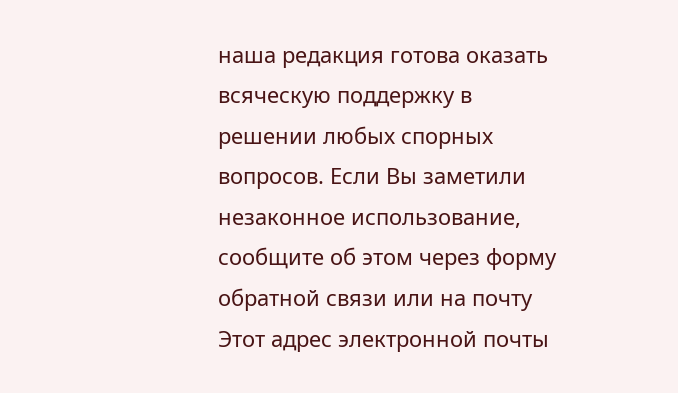наша редакция готова оказать всяческую поддержку в решении любых спорных вопросов. Если Вы заметили незаконное использование, сообщите об этом через форму обратной связи или на почту Этот адрес электронной почты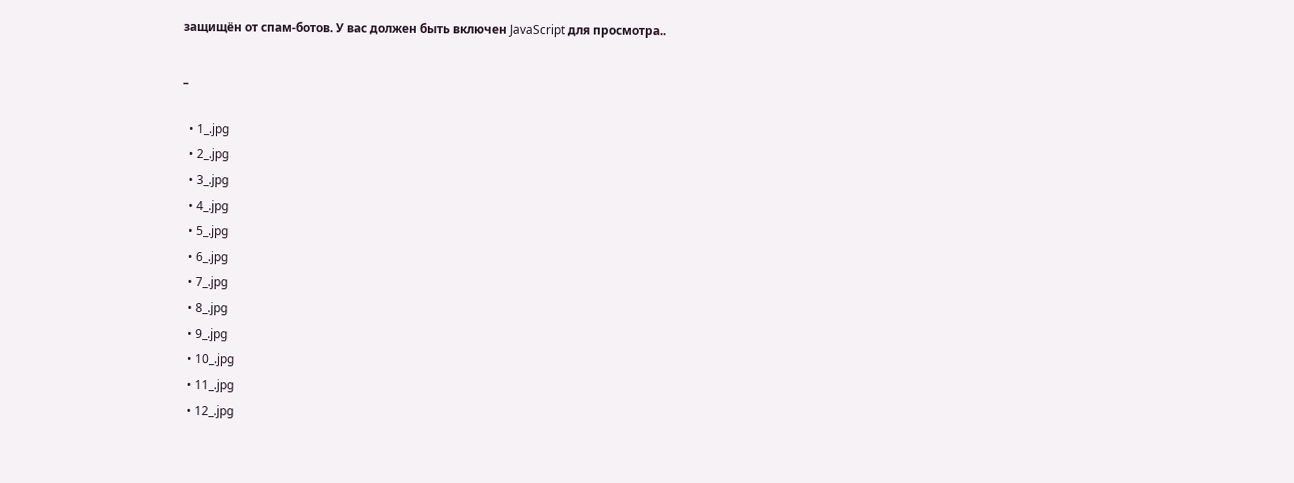защищён от спам-ботов. У вас должен быть включен JavaScript для просмотра..

_

  • 1_.jpg
  • 2_.jpg
  • 3_.jpg
  • 4_.jpg
  • 5_.jpg
  • 6_.jpg
  • 7_.jpg
  • 8_.jpg
  • 9_.jpg
  • 10_.jpg
  • 11_.jpg
  • 12_.jpg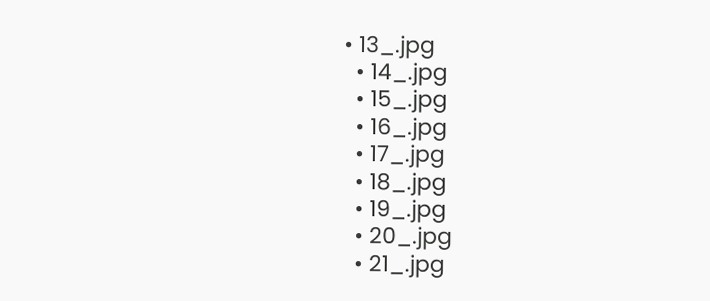• 13_.jpg
  • 14_.jpg
  • 15_.jpg
  • 16_.jpg
  • 17_.jpg
  • 18_.jpg
  • 19_.jpg
  • 20_.jpg
  • 21_.jpg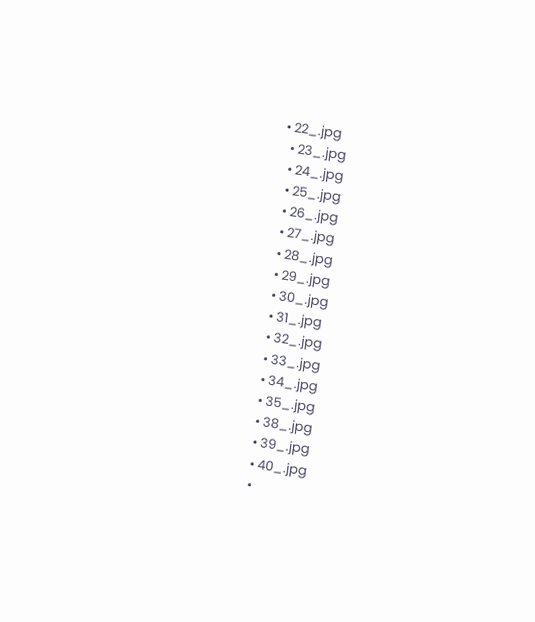• 22_.jpg
  • 23_.jpg
  • 24_.jpg
  • 25_.jpg
  • 26_.jpg
  • 27_.jpg
  • 28_.jpg
  • 29_.jpg
  • 30_.jpg
  • 31_.jpg
  • 32_.jpg
  • 33_.jpg
  • 34_.jpg
  • 35_.jpg
  • 38_.jpg
  • 39_.jpg
  • 40_.jpg
  •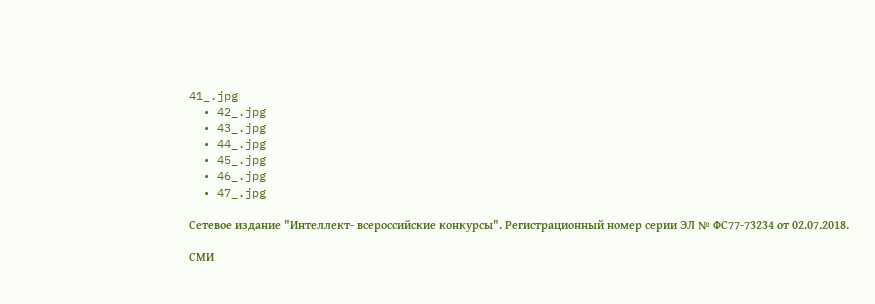41_.jpg
  • 42_.jpg
  • 43_.jpg
  • 44_.jpg
  • 45_.jpg
  • 46_.jpg
  • 47_.jpg

Сетевое издание "Интеллект- всероссийские конкурсы". Регистрационный номер серии ЭЛ № ФС77-73234 от 02.07.2018.

СМИ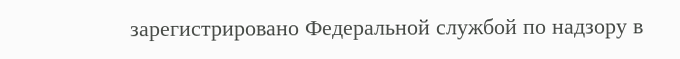зарегистрировано Федеральной службой по надзору в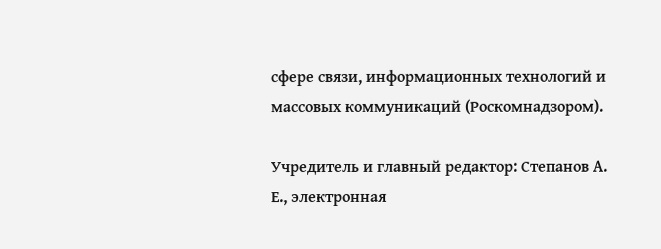сфере связи, информационных технологий и массовых коммуникаций (Роскомнадзором).

Учредитель и главный редактор: Степанов А. Е., электронная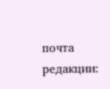почта редакции: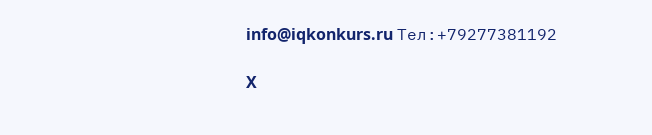info@iqkonkurs.ru Тел:+79277381192

X